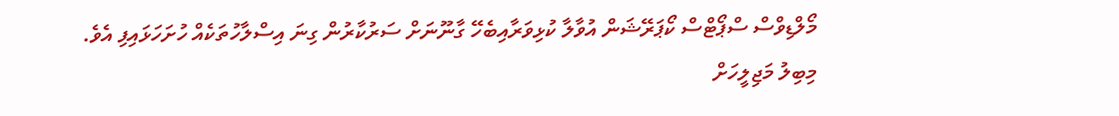މޯލްޑިވްސް ސްޕޯޓްސް ކޯޕަރޭޝަން އުވާލާ ކުޅިވަރާއިބެހޭ ގާނޫނަށް ސަރުކާރުން ގިނަ އިސްލާހުތަކެއް ހުށަހަޅައިފި އެވެ.
މިބިލު މަޖިލީހަށް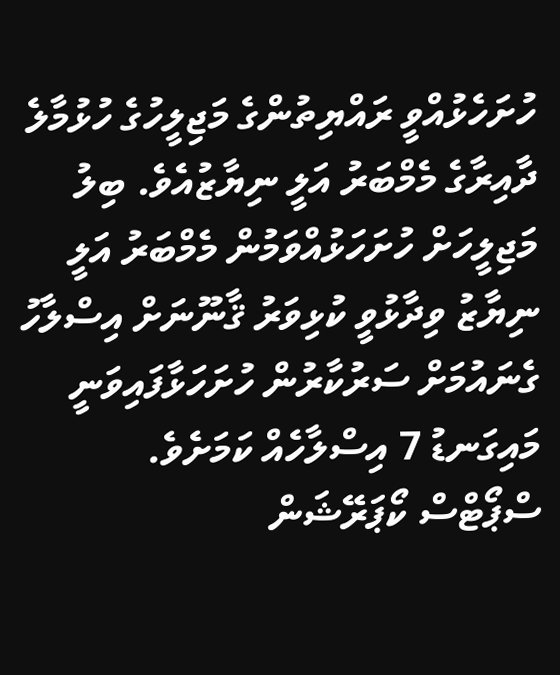ހުށަހެޅުއްވީ ރައްޔިތުންގެ މަޖިލީހުގެ ހުޅުމާލެ ދާއިރާގެ މެމްބަރު އަލީ ނިޔާޒުއެވެ. ބިލު މަޖިލީހަށް ހުށަހަޅުއްވަމުން މެމްބަރު އަލީ ނިޔާޒު ވިދާޅުވީ ކުޅިވަރު ޤާނޫނަށް އިސްލާހު ގެނައުމަށް ސަރުކާރުން ހުށަހަޅާފައިވަނީ މައިގަނޑު 7 އިސްލާހެއް ކަމަށެވެ.
ސްޕޯޓްސް ކޯޕަރޭޝަން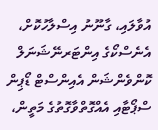އުވާލައި، ގާނޫނު އިސްލާހުކޮށް، އެނެސްކޯގެ އިންޓަރނޭޝަނަލް ކޮންވެންޝަން އެއިންސްޓް ޑޯޕިން ސްޕޯޓާއި އެއްގޮތްވާގޮތުގެ މަތީން،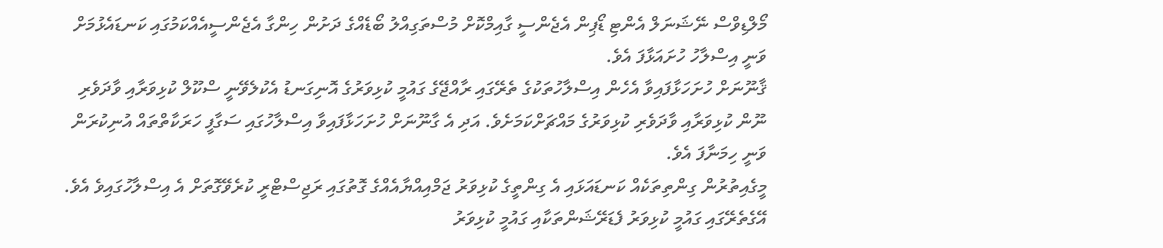މޯލްޑިވްސް ނޭޝަނަލް އެންޓި ޑޯޕިން އެޖެންސީ ގާއިމްކޮށް މުސްތަގިއްލު ބޯޑެއްގެ ދަށުން ހިންގާ އެޖެންސީއެއްކަމުގައި ކަނޑައެޅުމަށް ވަނީ އިސްލާހު ހުށައަޅާފަ އެވެ.
ޤާނޫނަށް ހުށަހަޅާފައިވާ އެހެން އިސްލާހުތަކުގެ ތެރޭގައި ރާއްޖޭގެ ގައުމީ ކުޅިވަރުގެ އޮނިގަނޑު އެކުލެވޭނީ ސްކޫލް ކުޅިވަރާއި ވާދަވެރި ނޫން ކުޅިވަރާއި ވާދަވެރި ކުޅިވަރުގެ މައްޗަށްކަމަށެވެ. އަދި އެ ގާނޫނަށް ހުށަހަޅާފައިވާ އިސްލާހުގައި ސަގާފީ ހަރަކާތްތައް އުނިކުރަން ވަނީ ހިމަނާފަ އެވެ.
މީގެއިތުރުން ގިންތިތަކެއް ކަނޑައަޅައި އެ ގިންތީގެ ކުޅިވަރު ޖަމްއިއްޔާއެއްގެ ގޮތުގައި ރަޖިސްޓްރީ ކުރެވޭގޮތަށް އެ އިސްލާހުގައިވެ އެވެ. އޭގެތެރޭގައި ގައުމީ ކުޅިވަރު ފެޑަރޭޝަންތަކާއި ގައުމީ ކުޅިވަރު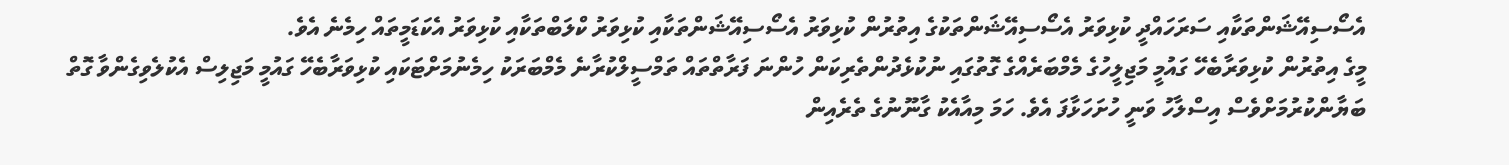އެސޯސިއޭޝަންތަކާއި ސަރަހައްދީ ކުޅިވަރު އެސޯސިއޭޝަންތަކުގެ އިތުރުން ކުޅިވަރު އެސޯސިއޭޝަންތަކާއި ކުޅިވަރު ކްލަބްތަކާއި ކުޅިވަރު އެކަޑަމީތައް ހިމެނެ އެވެ.
މީގެ އިތުރުން ކުޅިވަރާބެހޭ ގައުމީ މަޖިލީހުގެ މެމްބަރެއްގެ ގޮތުގައި ނުކުޅެދުންތެރިކަން ހުންނަ ފަރާތްތައް ތަމްސީލްކުރާނެ މެމްބަރަކު ހިމެނުމަށްޓަކައި ކުޅިވަރާބެހޭ ގައުމީ މަޖިލިސް އެކުލެވިގެންވާ ގޮތް ބަޔާންކުރުމަށްވެސް އިސްލާހު ވަނީ ހުށަހަޅާފަ އެވެ. ހަމަ މިއާއެކު ގާނޫނުގެ ތެރެއިން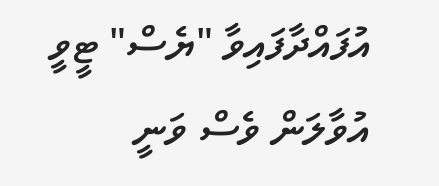އުފައްދާފައިވާ "ޔެސް" ޓީވީ އުވާލަން ވެސް ވަނީ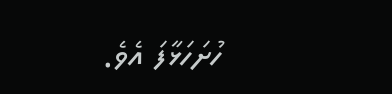ހުށަހަޅާފަ އެވެ.